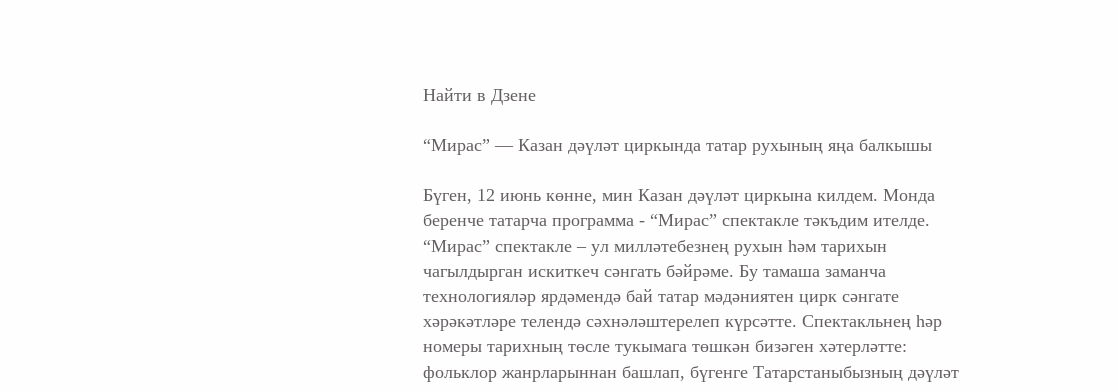Найти в Дзене

“Мирас” — Казан дәүләт циркында татар рухының яңа балкышы

Бүген, 12 июнь көнне, мин Казан дәүләт циркына килдем. Монда беренче татарча программа - “Мирас” спектакле тәкъдим ителде. “Мирас” спектакле – ул милләтебезнең рухын һәм тарихын чагылдырган искиткеч сәнгать бәйрәме. Бу тамаша заманча технологияләр ярдәмендә бай татар мәдәниятен цирк сәнгате хәрәкәтләре телендә сәхнәләштерелеп күрсәтте. Спектакльнең һәр номеры тарихның төсле тукымага төшкән бизәген хәтерләтте: фольклор жанрларыннан башлап, бүгенге Татарстаныбызның дәүләт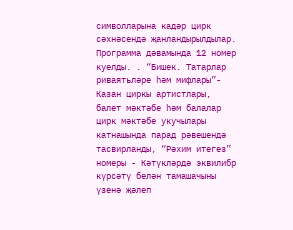символларына кадәр цирк сәхнәсендә җанландырылдылар. Программа дәвамында 12 номер куелды. . “Бишек. Татарлар риваятьләре һәм мифлары”- Казан циркы артистлары, балет мәктәбе һәм балалар цирк мәктәбе укучылары катнашында парад рәвешендә тасвирланды, “Рәхим итегез” номеры - Кәтүкләрдә эквилибр күрсәтү белән тамашачыны үзенә җәлеп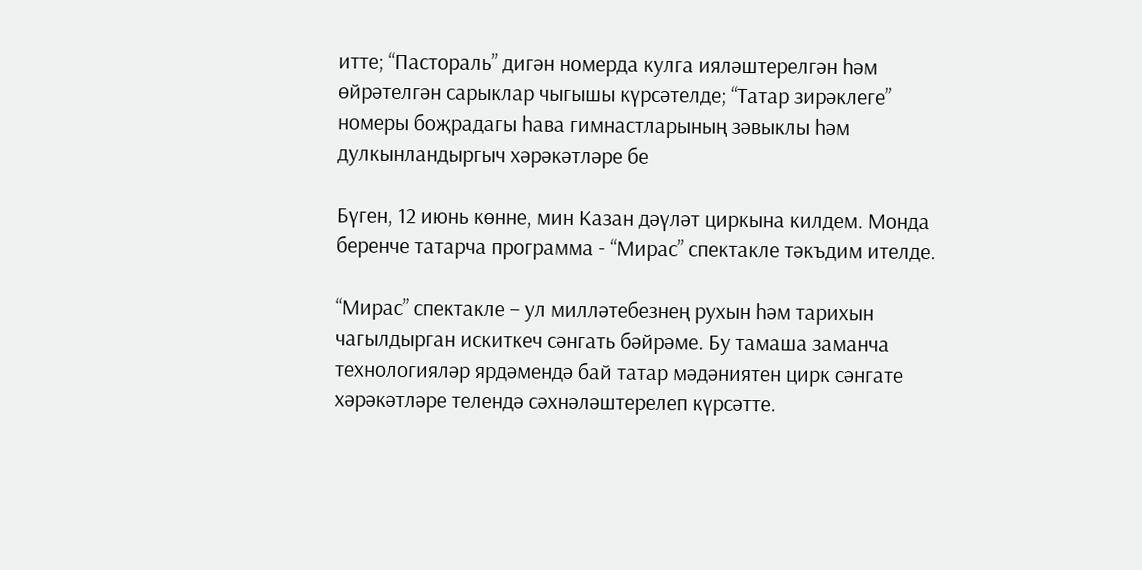итте; “Пастораль” дигән номерда кулга ияләштерелгән һәм өйрәтелгән сарыклар чыгышы күрсәтелде; “Татар зирәклеге” номеры боҗрадагы һава гимнастларының зәвыклы һәм дулкынландыргыч хәрәкәтләре бе

Бүген, 12 июнь көнне, мин Казан дәүләт циркына килдем. Монда беренче татарча программа - “Мирас” спектакле тәкъдим ителде.

“Мирас” спектакле – ул милләтебезнең рухын һәм тарихын чагылдырган искиткеч сәнгать бәйрәме. Бу тамаша заманча технологияләр ярдәмендә бай татар мәдәниятен цирк сәнгате хәрәкәтләре телендә сәхнәләштерелеп күрсәтте.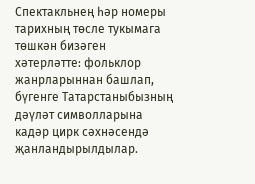Спектакльнең һәр номеры тарихның төсле тукымага төшкән бизәген хәтерләтте: фольклор жанрларыннан башлап, бүгенге Татарстаныбызның дәүләт символларына кадәр цирк сәхнәсендә җанландырылдылар.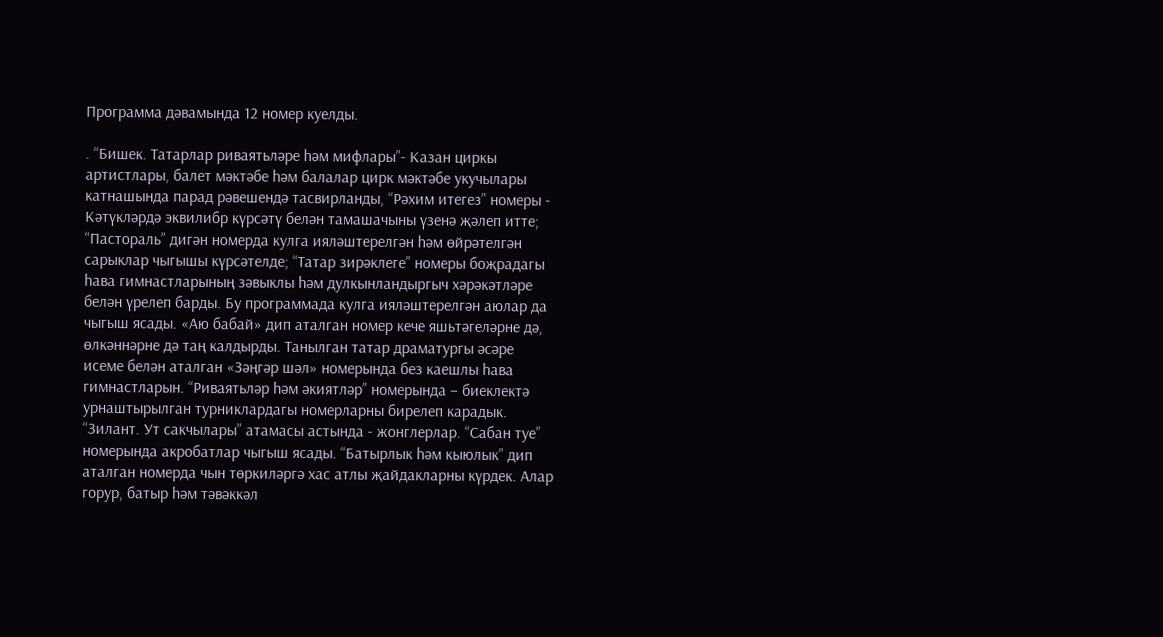Программа дәвамында 12 номер куелды.

. “Бишек. Татарлар риваятьләре һәм мифлары”- Казан циркы артистлары, балет мәктәбе һәм балалар цирк мәктәбе укучылары катнашында парад рәвешендә тасвирланды, “Рәхим итегез” номеры - Кәтүкләрдә эквилибр күрсәтү белән тамашачыны үзенә җәлеп итте; “Пастораль” дигән номерда кулга ияләштерелгән һәм өйрәтелгән сарыклар чыгышы күрсәтелде; “Татар зирәклеге” номеры боҗрадагы һава гимнастларының зәвыклы һәм дулкынландыргыч хәрәкәтләре белән үрелеп барды. Бу программада кулга ияләштерелгән аюлар да чыгыш ясады. «Аю бабай» дип аталган номер кече яшьтәгеләрне дә, өлкәннәрне дә таң калдырды. Танылган татар драматургы әсәре исеме белән аталган «Зәңгәр шәл» номерында без каешлы һава гимнастларын. “Риваятьләр һәм әкиятләр” номерында – биеклектә урнаштырылган турниклардагы номерларны бирелеп карадык. “Зилант. Ут сакчылары” атамасы астында - жонглерлар. “Сабан туе” номерында акробатлар чыгыш ясады. “Батырлык һәм кыюлык” дип аталган номерда чын төркиләргә хас атлы җайдакларны күрдек. Алар горур, батыр һәм тәвәккәл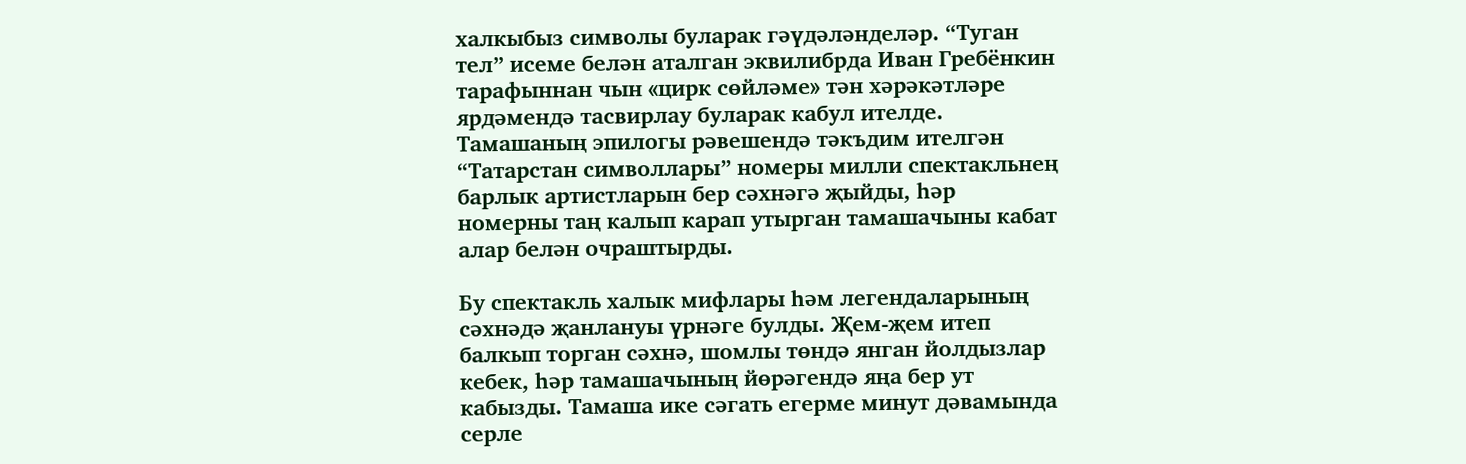халкыбыз символы буларак гәүдәләнделәр. “Туган тел” исеме белән аталган эквилибрда Иван Гребёнкин тарафыннан чын «цирк сөйләме» тән хәрәкәтләре ярдәмендә тасвирлау буларак кабул ителде. Тамашаның эпилогы рәвешендә тәкъдим ителгән “Татарстан символлары” номеры милли спектакльнең барлык артистларын бер сәхнәгә җыйды, һәр номерны таң калып карап утырган тамашачыны кабат алар белән очраштырды.

Бу спектакль халык мифлары һәм легендаларының сәхнәдә җанлануы үрнәге булды. Җем-җем итеп балкып торган сәхнә, шомлы төндә янган йолдызлар кебек, һәр тамашачының йөрәгендә яңа бер ут кабызды. Тамаша ике сәгать егерме минут дәвамында серле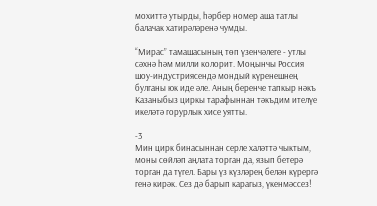мохиттә утырды, һәрбер номер аша татлы балачак хатирәләренә чумды.

“Мирас” тамашасының төп үзенчәлеге - утлы сәхнә һәм милли колорит. Моңынчы Россия шоу-индустриясендә мондый күренешнең булганы юк иде әле. Аның беренче тапкыр нәкъ Казаныбыз циркы тарафыннан тәкъдим ителүе икеләтә горурлык хисе уятты.

-3
Мин цирк бинасыннан серле халәттә чыктым, моны сөйләп аңлата торган да, язып бетерә торган да түгел. Бары үз күзләрең белән күрергә генә кирәк. Сез дә барып карагыз, үкенмәссез!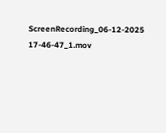ScreenRecording_06-12-2025 17-46-47_1.mov